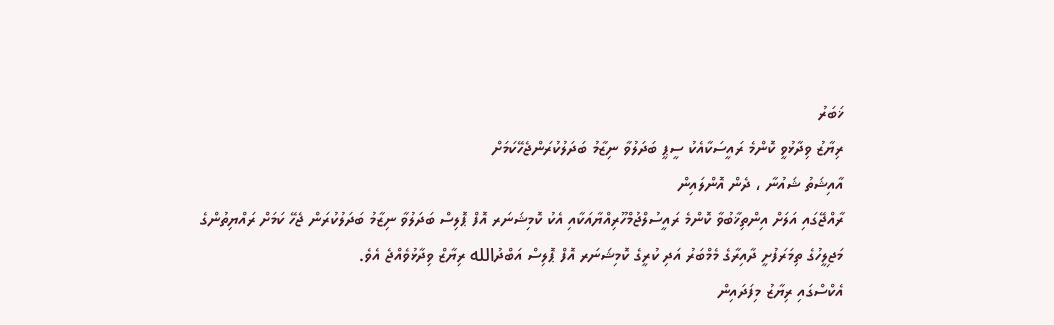ޚަބަރު
ރިޔާޒު ވިދާޅުވީ ކޮންމެ ރައީސަކާއެކު ސީޕީ ބަދަލުވާ ނިޒާމު ބަދަލުކުރަންޖެހޭކަމަށް
އާއިޝަތު ޝައުނާ ، ދެން އޮންލައިން
ރާއްޖޭގައި އަލަށް އިންތިޚާބުވާ ކޮންމެ ރައީސުލްޖުމްހޫރިއްޔާއަކާއި އެކު ކޮމިޝަނަރ އޮފް ޕޮލިސް ބަދަލުވާ ނިޒާމު ބަދަލުކުރަން ޖެހޭ ކަމަށް ރައްޔިތުންގެ މަޖިލީހުގެ ތިމަރަފުށީ ދާއިރާގެ މެމްބަރު އަދި ކުރީގެ ކޮމިޝަނަރ އޮފް ޕޮލިސް އަބްދުالله ރިޔާޒް ވިދާޅުވެއްޖެ އެވެ.
އެކްސްގައި ރިޔާޒު މިފަދައިން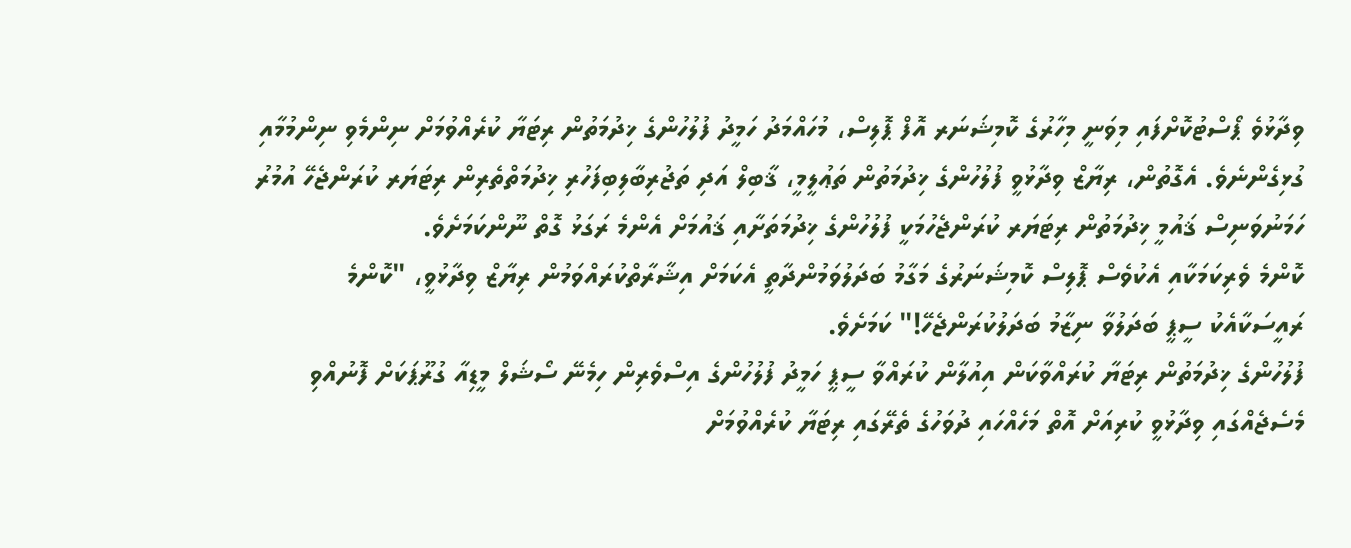ވިދާޅުވެ ޕޯސްޓުކޮށްފައި މިވަނީ މިހާރުގެ ކޮމިޝަނަރ އޮފް ޕޮލިސް، މުހައްމަދު ހަމީދު ފުލުހުންގެ ޚިދުމަތުން ރިޓަޔާ ކުރެއްވުމަށް ނިންމެވި ނިންމުމާއި ގުޅިގެންނެވެ. އެގޮތުން، ރިޔާޒް ވިދާޅުވީ ފުލުހުންގެ ޚިދުމަތުން ތަޢުލީމީ، ޤާބިލް އަދި ތަޖުރިބާލިބިފަހުރި ޚިދުމަތްތެރިން ރިޓަޔަރ ކުރަންޖެހޭ އުމުރު ހަމަނުވަނިސް ޤައުމީ ޚިދުމަތުން ރިޓަޔަރ ކުރަންޖެހުމަކީ ފުލުހުންގެ ޚިދުމަތަށާއި ޤައުމަށް އެންމެ ރަގަޅު ގޮތް ނޫންކަމަށެވެ.
ކޮންމެ ވެރިކަމަކާއި އެކުވެސް ޕޮލިސް ކޮމިޝަނަރުގެ މަގާމު ބަދަލުވަމުންދާތީ އެކަމަށް އިޝާރާތްކުރައްވަމުން ރިޔާޒް ވިދާޅުވީ، "ކޮންމެ ރައީސަކާއެކު ސީޕީ ބަދަލުވާ ނިޒާމު ބަދަލުކުރަންޖެހޭ!" ކަމަށެވެ.
ފުލުހުންގެ ޚިދުމަތުން ރިޓަޔާ ކުރައްވާކަން އިއުލާން ކުރައްވާ ސީޕީ ހަމީދު ފުލުހުންގެ އިސްވެރިން ހިމެނޭ ސޯޝަލް މީޑިއާ ގުރޫޕަކަށް ފޮނުއްވި މެސެޖެއްގައި ވިދާޅުވީ ކުރިއަށް އޮތް މަހެއްހައި ދުވަހުގެ ތެރޭގައި ރިޓަޔާ ކުރެއްވުމަށް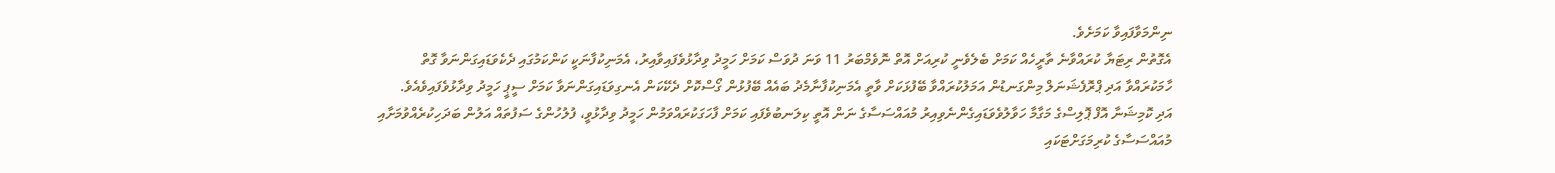ނިންމަވާފައިވާ ކަމަށެވެ.
އެގޮތުން ރިޓަޔާ ކުރައްވާނެ ތާރީހެއް ކަމަށް ބެލެވެނީ ކުރިއަށް އޮތް ނޮވެމްބަރު 11 ވަނަ ދުވަސް ކަމަށް ހަމީދު ވިދާޅުވެފައިވާއިރު، އެމަނިކުފާނަކީ ކަންކަމުގައި ދެކެވަޑައިގަންނަވާ ގޮތް ހާމަކުރައްވާ އަދި ޕްރޮފެޝަނަލް މިންގަނޑުން އަމަލުކުރައްވާ ބޭފުޅަކަށް ވާތީ އެމަނިކުފާނާމެދު ބައެއް ބޭފުޅުން ގޯސްކޮށް ދެކޭކަން އެނގިވަޑައިގަންނަވާ ކަމަށް ސީޕީ ހަމީދު ވިދާޅުވެފައިވެއެވެ.
އަދި ކޮމިޝަނާ އޮފް ޕޮލިސްގެ މަގާމާ ހަވާލުވެވަޑައިގެންނެވިއިރު މުއައްސަސާގެ ނަން އޮތީ ކިލަނބުވެފައި ކަމަށް ފާހަގަކުރައްވަމުން ހަމީދު ވިދާޅުވީ، ފުލުހުންގެ ސަފުތައް އަލުން ބަދަހިކުރެއްވުމަށާއި މުއައްސަސާގެ ކުރިމަގަށްޓަކައި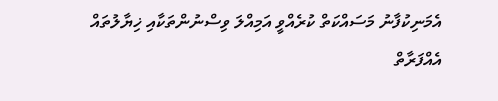އެމަނިކުފާނު މަސައްކަތް ކުރެއްވީ އަމިއްލަ ވިސްނުންތަކާއި ޚިޔާލުތައް އެއްފަރާތް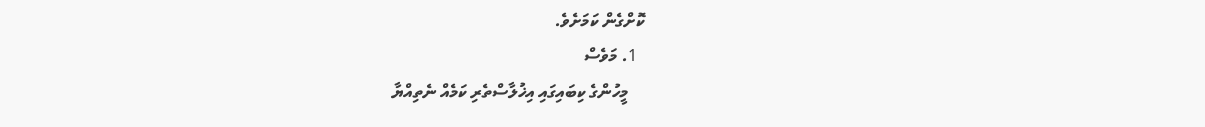ކޮށްގެން ކަމަށެވެ.
  1. މަވެސް
    މީހުންގެ ކިބައިގައި އިޚުލާސްތެރި ކަމެއް ނެތިއްޔާ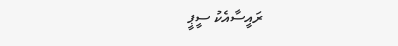ރައީސާއެކު ސީޕީ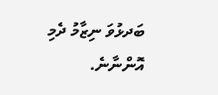ބަދޅުވަ ނިޒާމު ދެމި އޮންނާނެ.